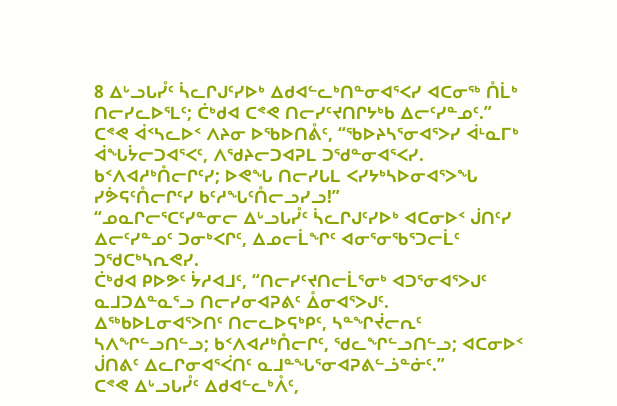8 ᐃᒡᓗᒐᓮᑦ ᓵᓚᒋᒍᑦᓯᐅᒃ ᐃᑯᐊᓪᓚᒃᑎᓐᓂᐊᕐᐸᓯ ᐊᑕᓂᖅ ᑍᒫᒃ ᑎᓕᓯᓚᐅᕐᒪᑦ; ᑖᒃᑯᐊ ᑕᕝᕙ ᑎᓕᓯᑦᔪᑎᒋᔭᒃᑲ ᐃᓕᑦᓯᓐᓄᑦ.”
ᑕᕝᕙ ᐋᑉᓴᓚᐅᑉ ᐱᔨᓂ ᐅᖃᐅᑎᕔᑦ, “ᖃᐅᔨᓴᕐᓂᐊᕐᐳᓯ ᐋᒻᓇᒥᒃ ᐋᖓᔮᓕᑐᐊᕐᐸᑦ, ᐱᖁᔨᓕᑐᐊᕈᒪ ᑐᖁᓐᓂᐊᕐᐸᓯ. ᑲᑉᐱᐊᓱᒃᑍᓕᒋᑦᓯ; ᐅᕙᖓ ᑎᓕᓯᒐᒪ ᐸᓯᔭᒃᓴᐅᓂᐊᕐᐳᖓ ᓯᕘᕋᑦᑍᓕᒋᑦᓯ ᑲᑦᓱᖓᑦᑍᓕᓗᓯᓗ!”
“ᓄᓇᒋᓕᕐᑕᑦᓯᓐᓂᓕ ᐃᒡᓗᒐᓮᑦ ᓵᓚᒋᒍᑦᓯᐅᒃ ᐊᑕᓂᐅᑉ ᒎᑎᑦᓯ ᐃᓕᑦᓯᓐᓄᑦ ᑐᓂᒃᐸᒋᑦ, ᐃᓄᓕᒫᖏᑦ ᐊᓂᕐᓂᖃᕐᑐᓕᒫᑦ ᑐᖁᑕᒃᓴᕆᕙᓯ.
ᑖᒃᑯᐊ ᑭᐅᕗᑦ ᔮᓱᐊᒧᑦ, “ᑎᓕᓯᑦᔪᑎᓕᒫᕐᓂᒃ ᐊᑐᕐᓂᐊᕐᐳᒍᑦ ᓇᒧᑐᐃᓐᓇᕐᓗ ᑎᓕᓯᓂᐊᕈᕕᑦ ᐂᓂᐊᕐᐳᒍᑦ.
ᐃᖅᑲᐅᒪᓂᐊᕐᐳᑎᑦ ᑎᓕᓚᐅᕋᒃᑭᑦ, ᓴᓐᖏᔫᓕᕆᑦ ᓴᐱᖏᓪᓗᑎᓪᓗ; ᑲᑉᐱᐊᓱᒃᑍᓕᒋᑦ, ᖁᓚᖏᓪᓗᑎᓪᓗ; ᐊᑕᓂᐅᑉ ᒎᑎᕕᑦ ᐃᓚᒋᓂᐊᕐᐹᑎᑦ ᓇᒧᓐᖓᕐᓂᐊᕈᕕᓪᓘᓐᓃᑦ.”
ᑕᕝᕙ ᐃᒡᓗᒐᓮᑦ ᐃᑯᐊᓪᓚᒃᐰᑦ,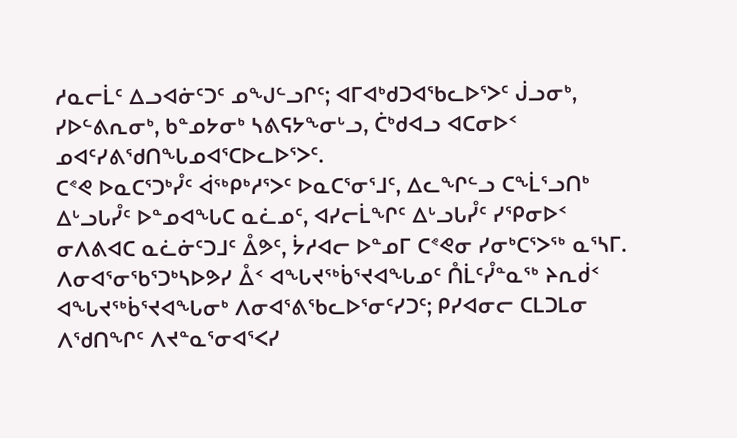ᓱᓇᓕᒫᑦ ᐃᓗᐊᓃᑦᑐᑦ ᓄᖑᓪᓗᒋᑦ; ᐊᒥᐊᒃᑯᑐᐊᖃᓚᐅᕐᐳᑦ ᒎᓗᓂᒃ, ᓯᐅᓪᕕᕆᓂᒃ, ᑲᓐᓄᔭᓂᒃ ᓴᕕᕋᔭᖕᓂᒡᓗ, ᑖᒃᑯᐊᓗ ᐊᑕᓂᐅᑉ ᓄᐊᑦᓯᕕᖁᑎᖓᓄᐊᕐᑕᐅᓚᐅᕐᐳᑦ.
ᑕᕝᕙ ᐅᓇᑕᕐᑐᒃᓮᑦ ᐋᖅᑭᒃᓱᕐᐳᑦ ᐅᓇᑕᕐᓂᕐᒧᑦ, ᐃᓚᖏᓪᓗ ᑕᖕᒫᕐᓗᑎᒃ ᐃᒡᓗᒐᓮᑦ ᐅᓐᓄᐊᖓᑕ ᓇᓛᓄᑦ, ᐊᓯᓕᒫᖏᑦ ᐃᒡᓗᒐᓮᑦ ᓯᕿᓂᐅᑉ ᓂᐱᕕᐊᑕ ᓇᓛᓃᑦᑐᒧᑦ ᐂᕗᑦ, ᔮᓱᐊᓕ ᐅᓐᓄᒥ ᑕᕝᕙᓂ ᓯᓂᒃᑕᕐᐳᖅ ᓇᕐᓴᒥ.
ᐱᓂᐊᕐᓂᖃᕐᑐᒃᓴᐅᕗᓯ ᐂᑉ ᐊᖓᔪᖅᑳᕐᔪᐊᖓᓄᑦ ᑍᒫᑦᓮᓐᓇᖅ ᔨᕆᑰᑉ ᐊᖓᔪᖅᑳᕐᔪᐊᖓᓂᒃ ᐱᓂᐊᕐᕕᖃᓚᐅᕐᓂᑦᓯᑐᑦ; ᑭᓯᐊᓂᓕ ᑕᒪᑐᒪᓂ ᐱᖁᑎᖏᑦ ᐱᔪᓐᓇᕐᓂᐊᕐᐸᓯ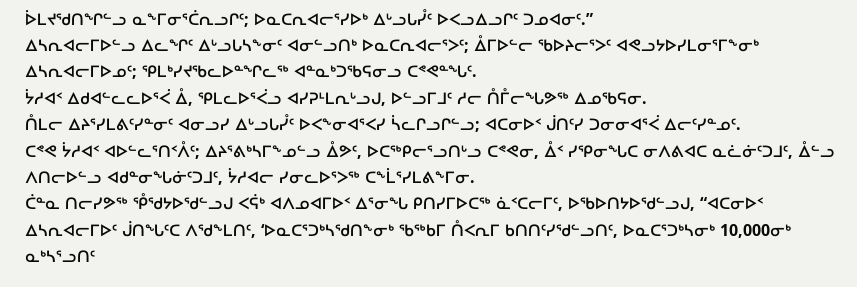ᐆᒪᔪᖁᑎᖏᓪᓗ ᓇᖕᒥᓂᕐᑖᕆᓗᒋᑦ; ᐅᓇᑕᕆᐊᓕᕐᓯᐅᒃ ᐃᒡᓗᒐᓮᑦ ᐅᐸᓗᐃᓗᒋᑦ ᑐᓄᐊᓂᑦ.”
ᐃᓴᕆᐊᓕᒥᐅᓪᓗ ᐃᓚᖏᑦ ᐃᒡᓗᒐᓴᖕᓂᑦ ᐊᓂᓪᓗᑎᒃ ᐅᓇᑕᕆᐊᓕᕐᐳᑦ; ᐂᒥᐅᓪᓕ ᖃᐅᔨᓕᕐᐳᑦ ᐊᕙᓗᔭᐅᓯᒪᓂᕐᒥᖕᓂᒃ ᐃᓴᕆᐊᓕᒥᐅᓄᑦ; ᕿᒪᒃᓯᔪᖃᓚᐅᓐᖏᓚᖅ ᐊᓐᓇᒃᑐᖃᕋᓂᓗ ᑕᕝᕙᓐᖓᑦ.
ᔮᓱᐊᑉ ᐃᑯᐊᓪᓚᓚᐅᕐᐹ ᐂ, ᕿᒪᓚᐅᕐᐹᓗ ᐊᓯᕈᒻᒪᕆᒡᓗᒍ, ᐅᓪᓗᒥᒧᑦ ᓱᓕ ᑍᒤᓕᖓᕗᖅ ᐃᓄᖃᕋᓂ.
ᑍᒪᓕ ᐃᔨᕐᓯᒪᕕᑦᓯᓐᓂᑦ ᐊᓂᓗᓯ ᐃᒡᓗᒐᓮᑦ ᐅᐸᖕᓂᐊᕐᐸᓯ ᓵᓚᒋᓗᒋᓪᓗ; ᐊᑕᓂᐅᑉ ᒎᑎᑦᓯ ᑐᓂᓂᐊᕐᐹ ᐃᓕᑦᓯᓐᓄᑦ.
ᑕᕝᕙ ᔮᓱᐊᑉ ᐊᐅᓪᓚᕐᑎᑉᐰᑦ; ᐃᔨᕐᕕᒃᓴᒥᖕᓄᓪᓗ ᐂᕗᑦ, ᐅᑕᖅᑭᓕᕐᓗᑎᒡᓗ ᑕᕝᕙᓂ, ᐂᑉ ᓯᕿᓂᖓᑕ ᓂᐱᕕᐊᑕ ᓇᓛᓃᑦᑐᒧᑦ, ᐂᓪᓗ ᐱᑎᓕᐅᓪᓗ ᐊᑯᓐᓂᖓᓃᑦᑐᒧᑦ, ᔮᓱᐊᓕ ᓯᓂᓚᐅᕐᐳᖅ ᑕᖕᒫᕐᓯᒪᕕᖕᒥᓂ.
ᑖᓐᓇ ᑎᓕᓯᕗᖅ ᕾᖁᔭᐅᖁᓪᓗᒍ ᐸᕌᒃ ᐊᐱᓄᐊᒥᐅᑉ ᐃᕐᓂᖓ ᑭᑎᓯᒥᐅᑕᖅ ᓈᑉᑕᓕᒥᑦ, ᐅᖃᐅᑎᔭᐅᖁᓪᓗᒍ, “ᐊᑕᓂᐅᑉ ᐃᓴᕆᐊᓕᒥᐅᑦ ᒎᑎᖓᑦᑕ ᐱᖁᖕᒪᑎᑦ, ‘ᐅᓇᑕᕐᑐᒃᓴᖁᑎᖕᓂᒃ ᖃᖅᑲᒥ ᑍᐸᕆᒥ ᑲᑎᑎᑦᓯᖁᓪᓗᑎᑦ, ᐅᓇᑕᕐᑐᒃᓴᓂᒃ 10,000ᓂᒃ ᓇᒃᓴᕐᓗᑎᑦ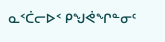ᓇᑉᑖᓕᐅᑉ ᑭᖑᕚᖏᓐᓂᑦ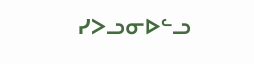ᓯᐳᓗᓂᐅᓪᓗ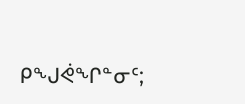ᑭᖑᕚᖏᓐᓂᑦ;